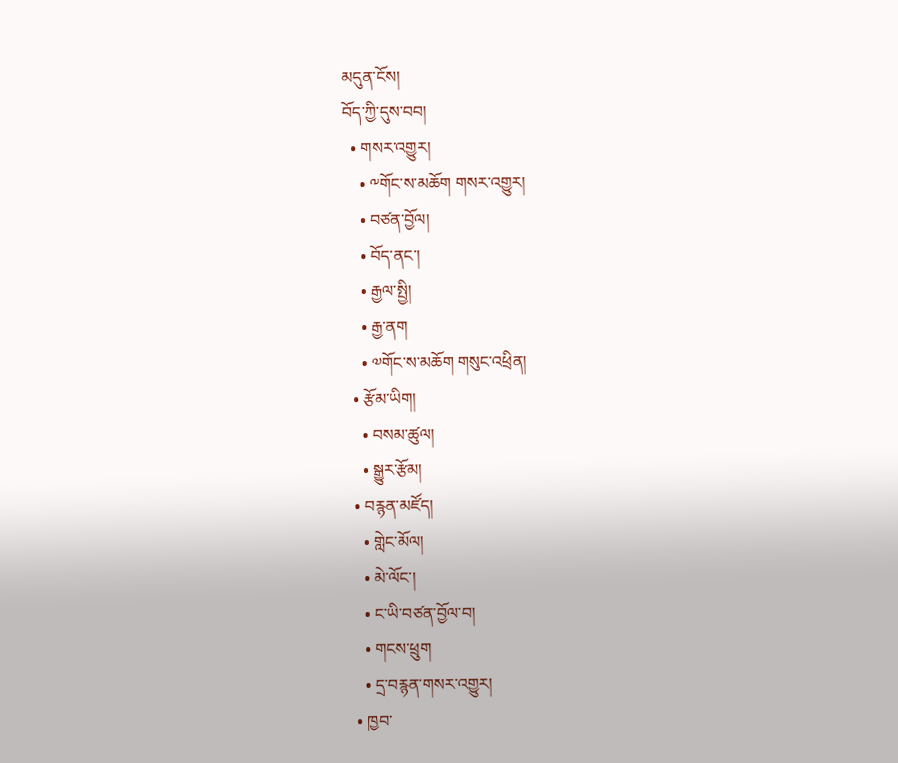མདུན་ངོས།
བོད་ཀྱི་དུས་བབ།
  • གསར་འགྱུར།
    • ༸གོང་ས་མཆོག གསར་འགྱུར།
    • བཙན་བྱོལ།
    • བོད་ནང་།
    • རྒྱལ་སྤྱི།
    • རྒྱ་ནག
    • ༧གོང་ས་མཆོག གསུང་འཕྲིན།
  • རྩོམ་ཡིག།
    • བསམ་ཚུལ།
    • སྒྱུར་རྩོམ།
  • བརྙན་མཛོད།
    • གླེང་མོལ།
    • མེ་ལོང་།
    • ང་ཡི་བཙན་བྱོལ་བ།
    • གངས་ཕྲུག
    • དྲ་བརྙན་གསར་འགྱུར།
  • ཁྱབ་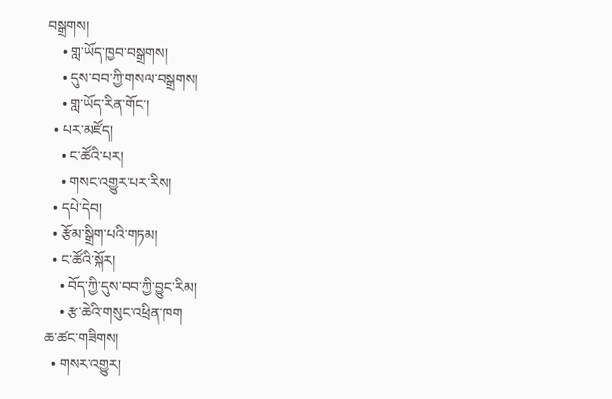བསྒྲགས།
    • གླ་ཡོད་ཁྱབ་བསྒྲགས།
    • དུས་བབ་ཀྱི་གསལ་བསྒྲགས།
    • གླ་ཡོད་རིན་གོང་།
  • པར་མཛོད།
    • ང་ཚོའི་པར།
    • གསང་འགྱུར་པར་རིས།
  • དཔེ་དེབ།
  • རྩོམ་སྒྲིག་པའི་གཏམ།
  • ང་ཚོའི་སྐོར།
    • བོད་ཀྱི་དུས་བབ་ཀྱི་བྱུང་རིམ།
    • རྩ་ཆེའི་གསུང་འཕྲིན་ཁག
ཆ་ཚང་གཟིགས།
  • གསར་འགྱུར།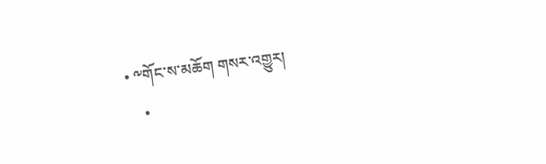• ༸གོང་ས་མཆོག གསར་འགྱུར།
    •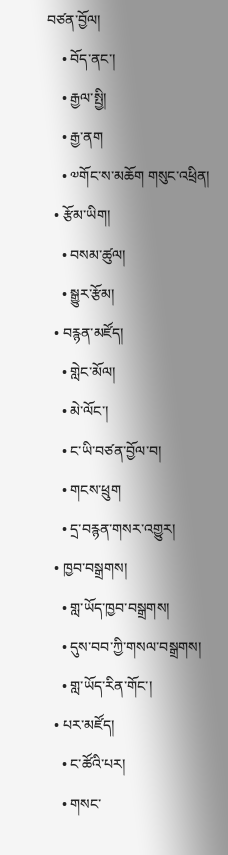བཙན་བྱོལ།
    • བོད་ནང་།
    • རྒྱལ་སྤྱི།
    • རྒྱ་ནག
    • ༧གོང་ས་མཆོག གསུང་འཕྲིན།
  • རྩོམ་ཡིག།
    • བསམ་ཚུལ།
    • སྒྱུར་རྩོམ།
  • བརྙན་མཛོད།
    • གླེང་མོལ།
    • མེ་ལོང་།
    • ང་ཡི་བཙན་བྱོལ་བ།
    • གངས་ཕྲུག
    • དྲ་བརྙན་གསར་འགྱུར།
  • ཁྱབ་བསྒྲགས།
    • གླ་ཡོད་ཁྱབ་བསྒྲགས།
    • དུས་བབ་ཀྱི་གསལ་བསྒྲགས།
    • གླ་ཡོད་རིན་གོང་།
  • པར་མཛོད།
    • ང་ཚོའི་པར།
    • གསང་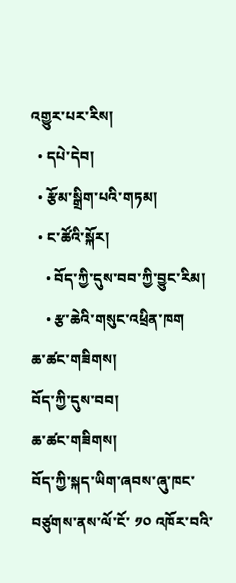འགྱུར་པར་རིས།
  • དཔེ་དེབ།
  • རྩོམ་སྒྲིག་པའི་གཏམ།
  • ང་ཚོའི་སྐོར།
    • བོད་ཀྱི་དུས་བབ་ཀྱི་བྱུང་རིམ།
    • རྩ་ཆེའི་གསུང་འཕྲིན་ཁག
ཆ་ཚང་གཟིགས།
བོད་ཀྱི་དུས་བབ།
ཆ་ཚང་གཟིགས།
བོད་ཀྱི་སྐད་ཡིག་ཞབས་ཞུ་ཁང་བཙུགས་ནས་ལོ་ངོ་ ༡༠ འཁོར་བའི་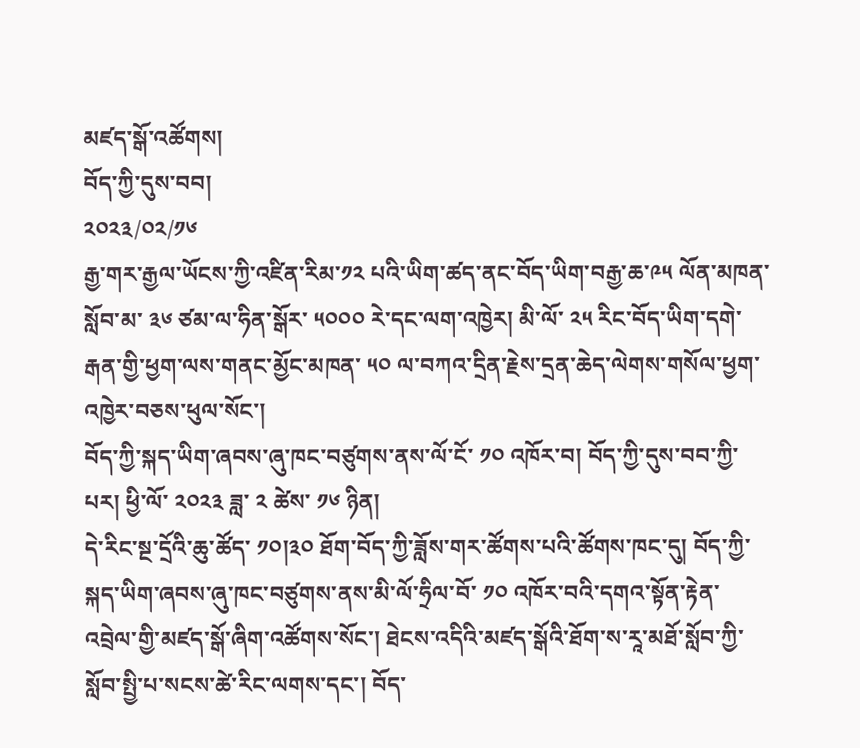མཛད་སྒོ་འཚོགས།
བོད་ཀྱི་དུས་བབ།
༢༠༢༣/༠༢/༡༦
རྒྱ་གར་རྒྱལ་ཡོངས་ཀྱི་འཛིན་རིམ་༡༢ པའི་ཡིག་ཚད་ནང་བོད་ཡིག་བརྒྱ་ཆ་༩༥ ལོན་མཁན་སློབ་མ་ ༣༦ ཙམ་ལ་ཧིན་སྒོར་ ༥༠༠༠ རེ་དང་ལག་འཁྱེར། མི་ལོ་ ༢༥ རིང་བོད་ཡིག་དགེ་རྒན་གྱི་ཕྱག་ལས་གནང་མྱོང་མཁན་ ༥༠ ལ་བཀའ་དྲིན་རྗེས་དྲན་ཆེད་ལེགས་གསོལ་ཕྱག་འཁྱེར་བཅས་ཕུལ་སོང་།
བོད་ཀྱི་སྐད་ཡིག་ཞབས་ཞུ་ཁང་བཙུགས་ནས་ལོ་ངོ་ ༡༠ འཁོར་བ། བོད་ཀྱི་དུས་བབ་ཀྱི་པར། ཕྱི་ལོ་ ༢༠༢༣ ཟླ་ ༢ ཚེས་ ༡༦ ཉིན།
དེ་རིང་སྔ་དྲོའི་ཆུ་ཚོད་ ༡༠།༣༠ ཐོག་བོད་ཀྱི་ཟློས་གར་ཚོགས་པའི་ཚོགས་ཁང་དུ། བོད་ཀྱི་སྐད་ཡིག་ཞབས་ཞུ་ཁང་བཙུགས་ནས་མི་ལོ་ཧྲིལ་བོ་ ༡༠ འཁོར་བའི་དགའ་སྟོན་རྟེན་འབྲེལ་གྱི་མཛད་སྒོ་ཞིག་འཚོགས་སོང་། ཐེངས་འདིའི་མཛད་སྒོའི་ཐོག་ས་རཱ་མཐོ་སློབ་ཀྱི་སློབ་སྤྱི་པ་སངས་ཚེ་རིང་ལགས་དང་། བོད་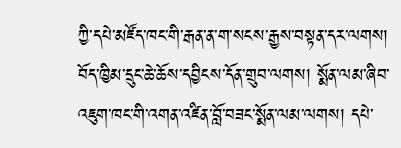ཀྱི་དཔེ་མཛོད་ཁང་གི་རྒན་ན་ག་སངས་རྒྱས་བསྟན་དར་ལགས། བོད་ཁྱིམ་དྲུང་ཆེ་ཆོས་དབྱིངས་དོན་གྲུབ་ལགས། སྨོན་ལམ་ཞིབ་འཇུག་ཁང་གི་འགན་འཛིན་བློ་བཟང་སྨོན་ལམ་ལགས། དཔེ་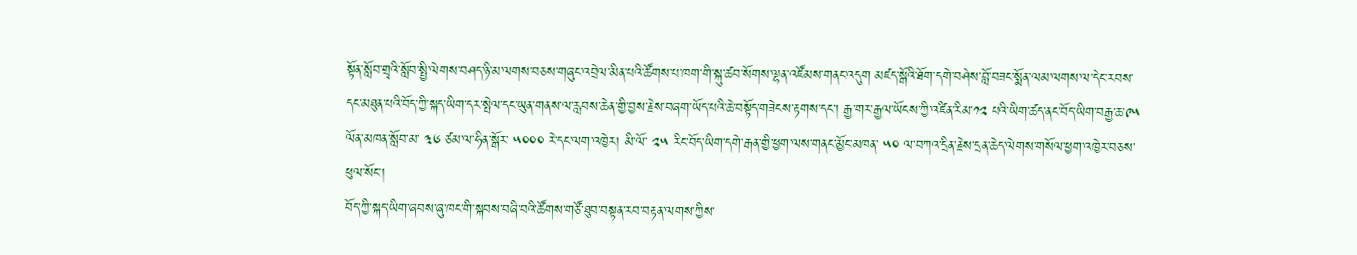སྟོན་སློབ་གྲྭའི་སློབ་སྤྱི་ལེགས་བཤད་ཉི་མ་ལགས་བཅས་གཞུང་འབྲེལ་མིན་པའི་ཚོགས་པ་ཁག་གི་སྐུ་ཚབ་སོགས་ལྷན་འཛོམས་གནང་འདུག མཛད་སྒོའི་ཐོག་དགེ་བཤེས་བློ་བཟང་སྨོན་ལམ་ལགས་ལ་དེང་རབས་དང་མཐུན་པའི་བོད་ཀྱི་སྐད་ཡིག་དར་སྤེལ་དང་ཡུན་གནས་ལ་རླབས་ཆེན་གྱི་བྱས་རྗེས་བཞག་ཡོད་པའི་ཆེ་བསྟོད་གཟེངས་རྟགས་དང་། རྒྱ་གར་རྒྱལ་ཡོངས་ཀྱི་འཛིན་རིམ་༡༢ པའི་ཡིག་ཚད་ནང་བོད་ཡིག་བརྒྱ་ཆ་༩༥ ལོན་མཁན་སློབ་མ་ ༣༦ ཙམ་ལ་ཧིན་སྒོར་ ༥༠༠༠ རེ་དང་ལག་འཁྱེར། མི་ལོ་ ༢༥ རིང་བོད་ཡིག་དགེ་རྒན་གྱི་ཕྱག་ལས་གནང་མྱོང་མཁན་ ༥༠ ལ་བཀའ་དྲིན་རྗེས་དྲན་ཆེད་ལེགས་གསོལ་ཕྱག་འཁྱེར་བཅས་ཕུལ་སོང་།
བོད་ཀྱི་སྐད་ཡིག་ཞབས་ཞུ་ཁང་གི་སྐབས་བཞི་བའི་ཚོགས་གཙོ་ཐུབ་བསྟན་རབ་བརྟན་ལགས་ཀྱིས་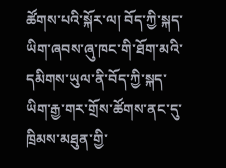ཚོགས་པའི་སྐོར་ལ། བོད་ཀྱི་སྐད་ཡིག་ཞབས་ཞུ་ཁང་གི་ཐོག་མའི་དམིགས་ཡུལ་ནི་བོད་ཀྱི་སྐད་ཡིག་རྒྱ་གར་གྲོས་ཚོགས་ནང་དུ་ཁྲིམས་མཐུན་གྱི་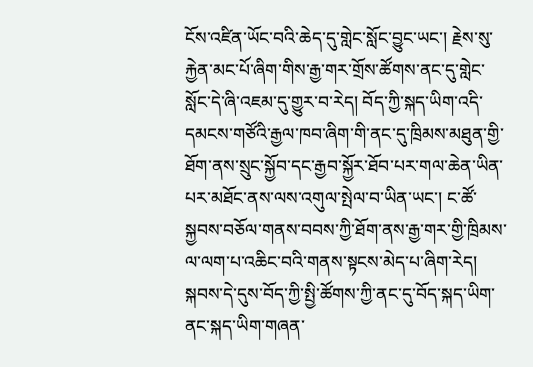ངོས་འཛིན་ཡོང་བའི་ཆེད་དུ་གླེང་སློང་བྱུང་ཡང་། རྗེས་སུ་རྐྱེན་མང་པོ་ཞིག་གིས་རྒྱ་གར་གྲོས་ཚོགས་ནང་དུ་གླེང་སློང་དེ་ཞི་འཇམ་དུ་གྱུར་བ་རེད། བོད་ཀྱི་སྐད་ཡིག་འདི་དམངས་གཙོའི་རྒྱལ་ཁབ་ཞིག་གི་ནང་དུ་ཁྲིམས་མཐུན་གྱི་ཐོག་ནས་སྲུང་སྐྱོབ་དང་རྒྱབ་སྐྱོར་ཐོབ་པར་གལ་ཆེན་ཡིན་པར་མཐོང་ནས་ལས་འགུལ་སྤེལ་བ་ཡིན་ཡང་། ང་ཚོ་སྐྱབས་བཅོལ་གནས་བབས་ཀྱི་ཐོག་ནས་རྒྱ་གར་གྱི་ཁྲིམས་ལ་ལག་པ་འཆིང་བའི་གནས་སྟངས་མེད་པ་ཞིག་རེད། སྐབས་དེ་དུས་བོད་ཀྱི་སྤྱི་ཚོགས་ཀྱི་ནང་དུ་བོད་སྐད་ཡིག་ནང་སྐད་ཡིག་གཞན་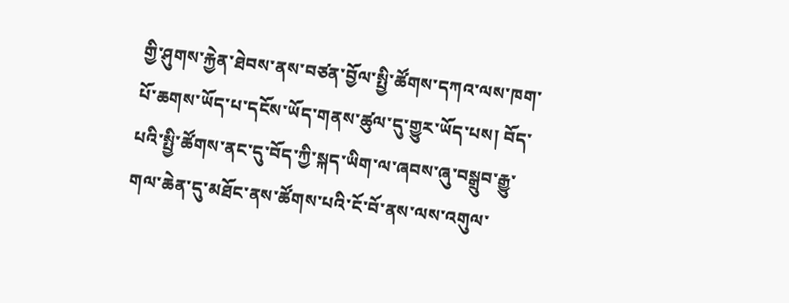གྱི་ཤུགས་རྐྱེན་ཐེབས་ནས་བཙན་བྱོལ་སྤྱི་ཚོགས་དཀའ་ལས་ཁག་པོ་ཆགས་ཡོད་པ་དངོས་ཡོད་གནས་ཚུལ་དུ་གྱུར་ཡོད་པས། བོད་པའི་སྤྱི་ཚོགས་ནང་དུ་བོད་ཀྱི་སྐད་ཡིག་ལ་ཞབས་ཞུ་བསྒྲུབ་རྒྱུ་གལ་ཆེན་དུ་མཐོང་ནས་ཚོགས་པའི་ངོ་བོ་ནས་ལས་འགུལ་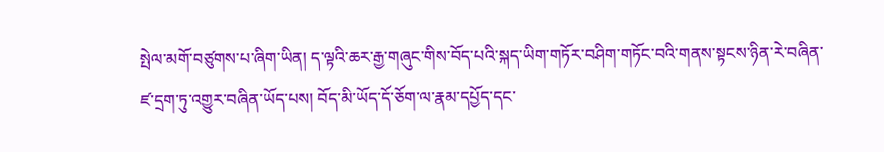སྤེལ་མགོ་བཙུགས་པ་ཞིག་ཡིན། ད་ལྟའི་ཆར་རྒྱ་གཞུང་གིས་བོད་པའི་སྐད་ཡིག་གཏོར་བཤིག་གཏོང་བའི་གནས་སྟངས་ཉིན་རེ་བཞིན་ཛ་དྲག་ཏུ་འགྱུར་བཞིན་ཡོད་པས། བོད་མི་ཡོད་དོ་ཅོག་ལ་རྣམ་དཔྱོད་དང་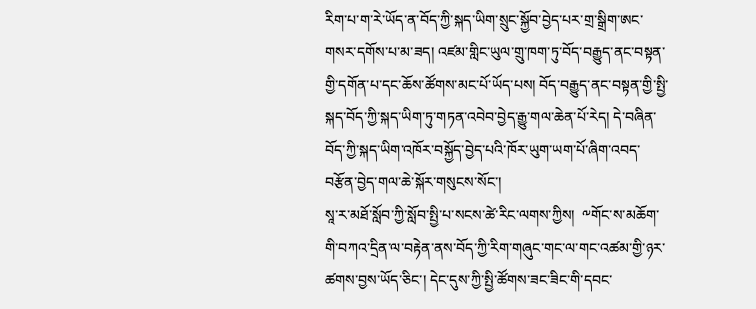རིག་པ་ག་རེ་ཡོད་ན་བོད་ཀྱི་སྐད་ཡིག་སྲུང་སྐྱོབ་བྱེད་པར་གྲ་སྒྲིག་ཨང་གསར་དགོས་པ་མ་ཟད། འཛམ་གླིང་ཡུལ་གྲུ་ཁག་ཏུ་བོད་བརྒྱུད་ནང་བསྟན་གྱི་དགོན་པ་དང་ཆོས་ཚོགས་མང་པོ་ཡོད་པས། བོད་བརྒྱུད་ནང་བསྟན་གྱི་སྤྱི་སྐད་བོད་ཀྱི་སྐད་ཡིག་ཏུ་གཏན་འབེབ་བྱེད་རྒྱུ་གལ་ཆེན་པོ་རེད། དེ་བཞིན་བོད་ཀྱི་སྐད་ཡིག་འཁོར་བསྐྱོད་བྱེད་པའི་ཁོར་ཡུག་ཡག་པོ་ཞིག་འབད་བརྩོན་བྱེད་གལ་ཆེ་སྐོར་གསུངས་སོང་།
སཱ་ར་མཐོ་སློབ་ཀྱི་སློབ་སྤྱི་པ་སངས་ཚེ་རིང་ལགས་ཀྱིས།  ༸གོང་ས་མཆོག་གི་བཀའ་དྲིན་ལ་བརྟེན་ནས་བོད་ཀྱི་རིག་གཞུང་གང་ལ་གང་འཚམ་གྱི་ཉར་ཚགས་བྱས་ཡོད་ཅིང་། དེང་དུས་ཀྱི་སྤྱི་ཚོགས་ཟང་ཟིང་གི་དབང་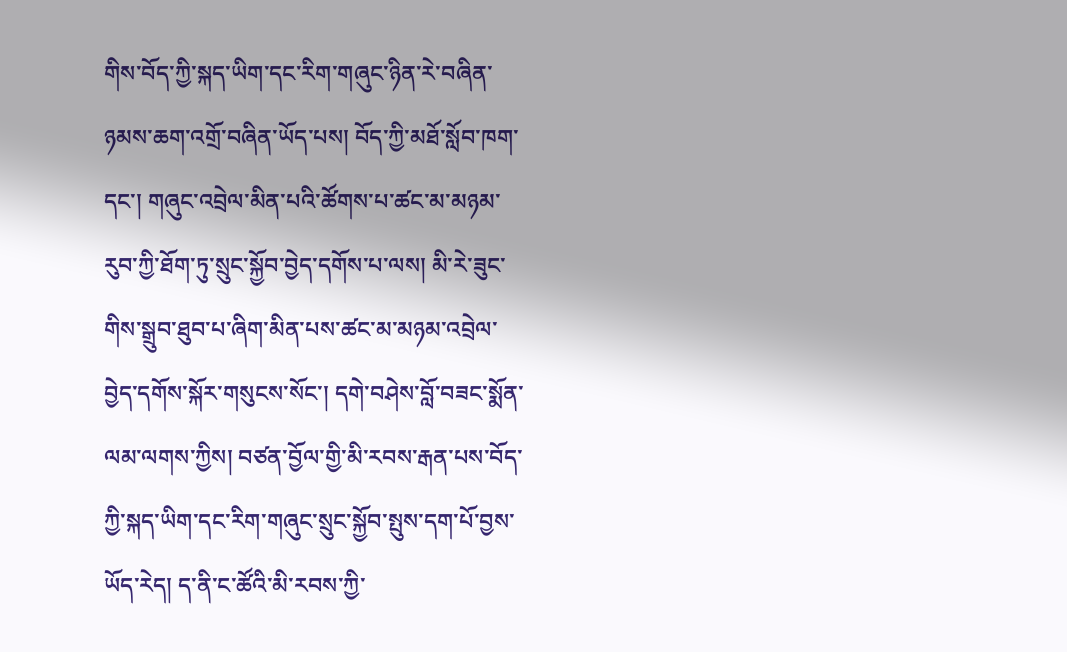གིས་བོད་ཀྱི་སྐད་ཡིག་དང་རིག་གཞུང་ཉིན་རེ་བཞིན་ཉམས་ཆག་འགྲོ་བཞིན་ཡོད་པས། བོད་ཀྱི་མཐོ་སློབ་ཁག་དང་། གཞུང་འབྲེལ་མིན་པའི་ཚོགས་པ་ཚང་མ་མཉམ་རུབ་ཀྱི་ཐོག་ཏུ་སྲུང་སྐྱོབ་བྱེད་དགོས་པ་ལས། མི་རེ་ཟུང་གིས་སྒྲུབ་ཐུབ་པ་ཞིག་མིན་པས་ཚང་མ་མཉམ་འབྲེལ་བྱེད་དགོས་སྐོར་གསུངས་སོང་། དགེ་བཤེས་བློ་བཟང་སྨོན་ལམ་ལགས་ཀྱིས། བཙན་བྱོལ་གྱི་མི་རབས་རྒན་པས་བོད་ཀྱི་སྐད་ཡིག་དང་རིག་གཞུང་སྲུང་སྐྱོབ་སྤུས་དག་པོ་བྱས་ཡོད་རེད། ད་ནི་ང་ཚོའི་མི་རབས་ཀྱི་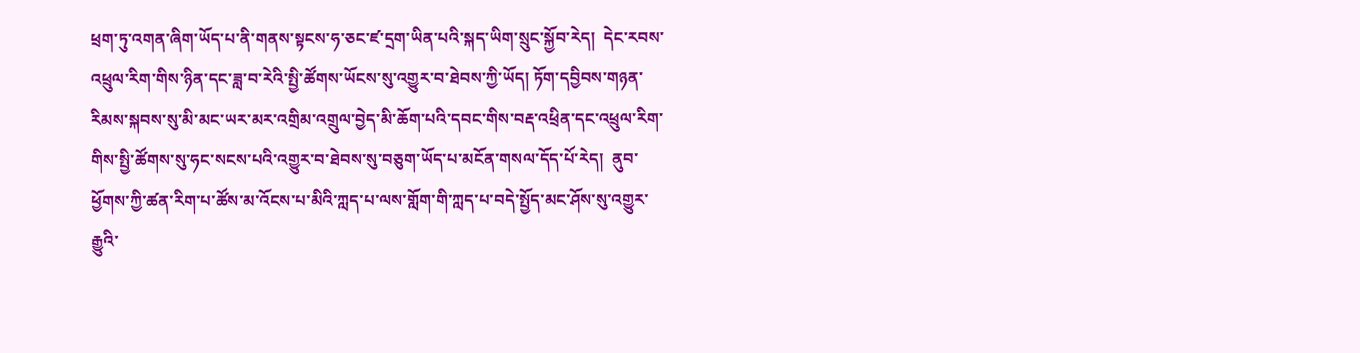ཕྲག་ཏུ་འགན་ཞིག་ཡོད་པ་ནི་གནས་སྟངས་ཧ་ཅང་ཛ་དྲག་ཡིན་པའི་སྐད་ཡིག་སྲུང་སྐྱོབ་རེད།  དེང་རབས་འཕྲུལ་རིག་གིས་ཉིན་དང་ཟླ་བ་རེའི་སྤྱི་ཚོགས་ཡོངས་སུ་འགྱུར་བ་ཐེབས་ཀྱི་ཡོད། ཏོག་དབྱིབས་གཉན་རིམས་སྐབས་སུ་མི་མང་ཡར་མར་འགྲིམ་འགྲུལ་བྱེད་མི་ཆོག་པའི་དབང་གིས་བརྡ་འཕྲིན་དང་འཕྲུལ་རིག་གིས་སྤྱི་ཚོགས་སུ་ཧང་སངས་པའི་འགྱུར་བ་ཐེབས་སུ་བཅུག་ཡོད་པ་མངོན་གསལ་དོད་པོ་རེད།  ནུབ་ཕྱོགས་ཀྱི་ཚན་རིག་པ་ཚོས་མ་འོངས་པ་མིའི་ཀླད་པ་ལས་གློག་གི་ཀླད་པ་བདེ་སྤྱོད་མང་ཤོས་སུ་འགྱུར་རྒྱུའི་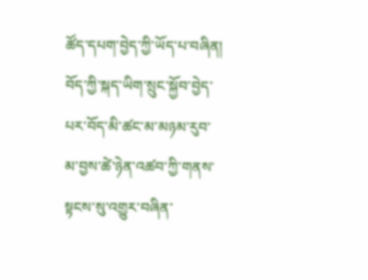ཚོད་དཔག་བྱེད་ཀྱི་ཡོད་པ་བཞིན། བོད་ཀྱི་སྐད་ཡིག་སྲུང་སྐྱོབ་བྱེད་པར་བོད་མི་ཚང་མ་མཉམ་རུབ་མ་བྱས་ཚེ་ཉེན་འཚབ་ཀྱི་གནས་སྟངས་སུ་འགྱུར་བཞིན་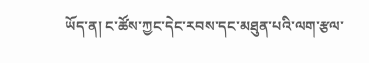ཡོད་ན། ང་ཚོས་ཀྱང་དེང་རབས་དང་མཐུན་པའི་ལག་རྩལ་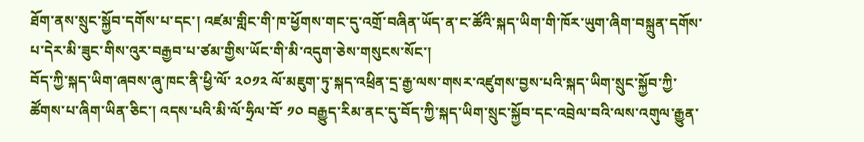ཐོག་ནས་སྲུང་སྐྱོབ་དགོས་པ་དང་། འཛམ་གླིང་གི་ཁ་ཕྱོགས་གང་དུ་འགྲོ་བཞིན་ཡོད་ན་ང་ཚོའི་སྐད་ཡིག་གི་ཁོར་ཡུག་ཞིག་བསྐྲུན་དགོས་པ་དེར་མི་ཟུང་གིས་འུར་བརྒྱབ་པ་ཙམ་གྱིས་ཡོང་གི་མི་འདུག་ཅེས་གསུངས་སོང་།
བོད་ཀྱི་སྐད་ཡིག་ཞབས་ཞུ་ཁང་ནི་ཕྱི་ལོ་ ༢༠༡༢ ལོ་མཇུག་ཏུ་སྐད་འཕྲིན་དྲ་རྒྱ་ལས་གསར་འཛུགས་བྱས་པའི་སྐད་ཡིག་སྲུང་སྐྱོབ་ཀྱི་ཚོགས་པ་ཞིག་ཡིན་ཅིང་། འདས་པའི་མི་ལོ་ཧྲིལ་བོ་ ༡༠ བརྒྱུད་རིམ་ནང་དུ་བོད་ཀྱི་སྐད་ཡིག་སྲུང་སྐྱོབ་དང་འབྲེལ་བའི་ལས་འགུལ་རྒྱུན་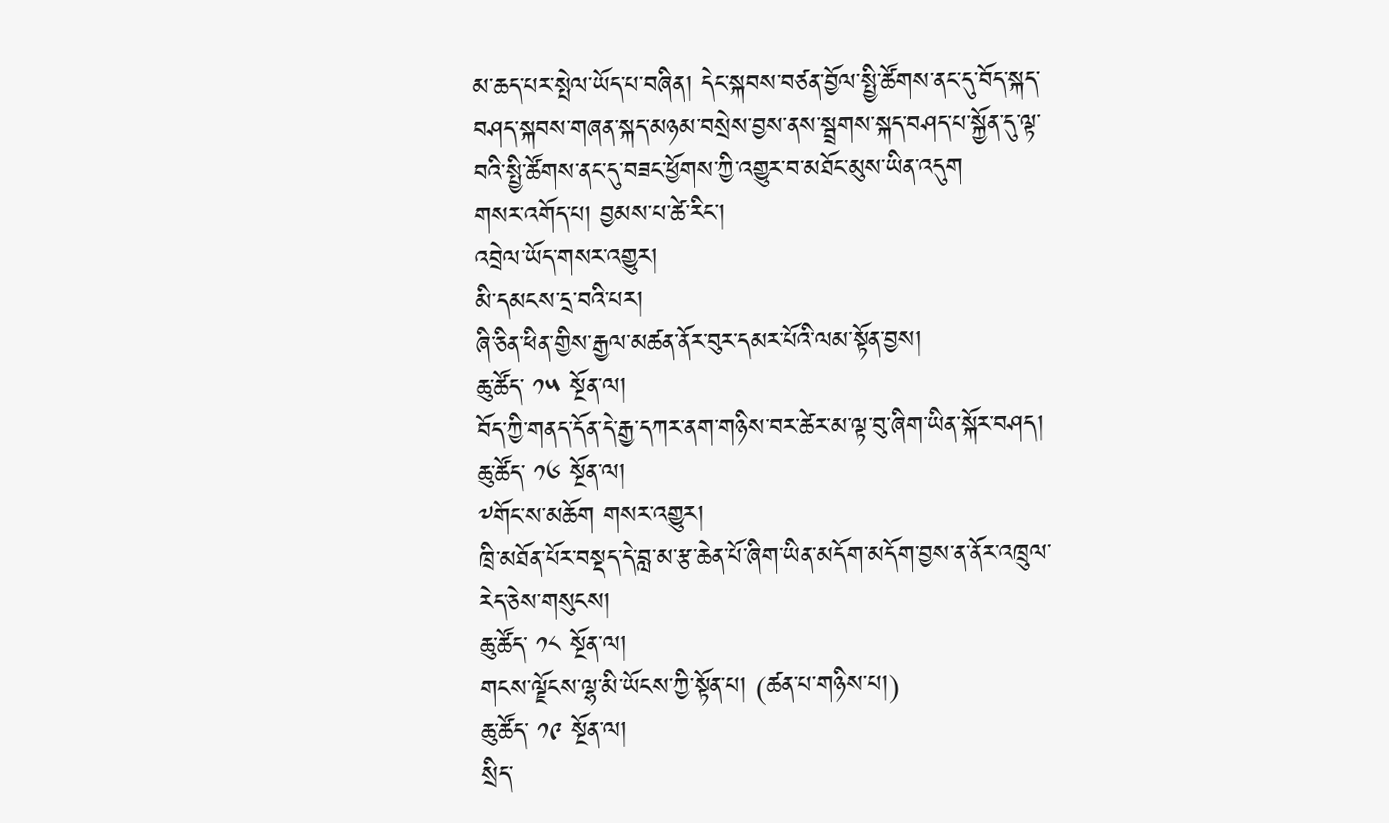མ་ཆད་པར་སྤེལ་ཡོད་པ་བཞིན། དེང་སྐབས་བཙན་བྱོལ་སྤྱི་ཚོགས་ནང་དུ་བོད་སྐད་བཤད་སྐབས་གཞན་སྐད་མཉམ་བསྲེས་བྱས་ནས་སྦྲགས་སྐད་བཤད་པ་སྐྱོན་དུ་ལྟ་བའི་སྤྱི་ཚོགས་ནང་དུ་བཟང་ཕྱོགས་ཀྱི་འགྱུར་བ་མཐོང་མུས་ཡིན་འདུག
གསར་འགོད་པ། བྱམས་པ་ཚེ་རིང་།
འབྲེལ་ཡོད་གསར་འགྱུར།
མི་དམངས་དྲ་བའི་པར།
ཞི་ཅིན་ཕིན་གྱིས་རྒྱལ་མཚན་ནོར་བུར་དམར་པོའི་ལམ་སྟོན་བྱས།
ཆུ་ཚོད་ ༡༥ སྔོན་ལ།
བོད་ཀྱི་གནད་དོན་དེ་རྒྱ་དཀར་ནག་གཉིས་བར་ཚེར་མ་ལྟ་བུ་ཞིག་ཡིན་སྐོར་བཤད།
ཆུ་ཚོད་ ༡༦ སྔོན་ལ།
༸གོང་ས་མཆོག གསར་འགྱུར།
ཁྲི་མཐོན་པོར་བསྡད་དེ་བླ་མ་རྩ་ཆེན་པོ་ཞིག་ཡིན་མདོག་མདོག་བྱས་ན་ནོར་འཁྲུལ་རེད་ཅེས་གསུངས།
ཆུ་ཚོད་ ༡༨ སྔོན་ལ།
གངས་ལྗོངས་ལྷ་མི་ཡོངས་ཀྱི་སྟོན་པ། (ཚན་པ་གཉིས་པ།)
ཆུ་ཚོད་ ༡༩ སྔོན་ལ།
སྲིད་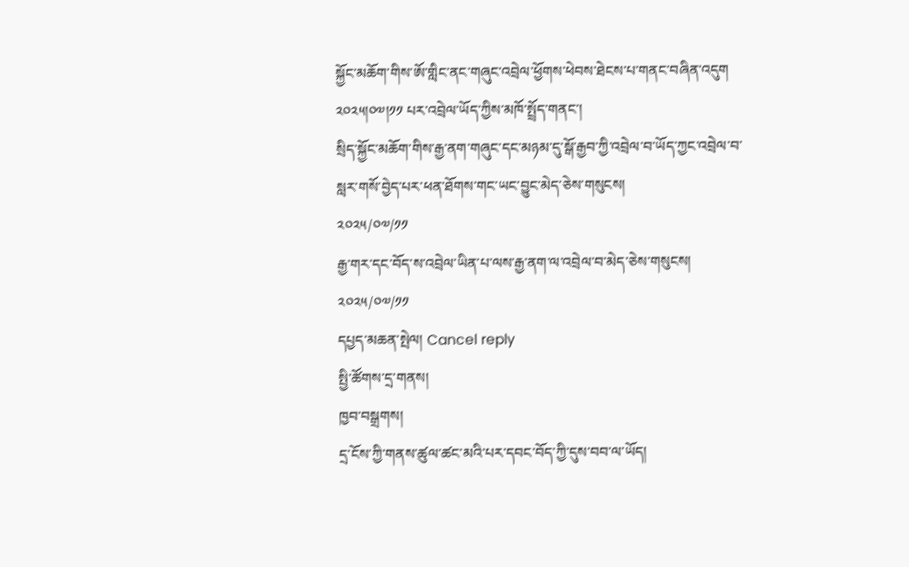སྐྱོང་མཆོག་གིས་ཨོ་གླིང་ནང་གཞུང་འབྲེལ་ཕྱོགས་ཕེབས་ཐེངས་པ་གནང་བཞིན་འདུག ༢༠༢༥།༠༧།༡༡ པར་འབྲེལ་ཡོད་ཀྱིས་མཁོ་སྤྲོད་གནང་།
སྲིད་སྐྱོང་མཆོག་གིས་རྒྱ་ནག་གཞུང་དང་མཉམ་དུ་སྒོ་རྒྱབ་ཀྱི་འབྲེལ་བ་ཡོད་ཀྱང་འབྲེལ་བ་སླར་གསོ་བྱེད་པར་ཕན་ཐོགས་གང་ཡང་བྱུང་མེད་ཅེས་གསུངས།
༢༠༢༥/༠༧/༡༡
རྒྱ་གར་དང་བོད་ས་འབྲེལ་ཡིན་པ་ལས་རྒྱ་ནག་ལ་འབྲེལ་བ་མེད་ཅེས་གསུངས།
༢༠༢༥/༠༧/༡༡
དཔྱད་མཆན་སྤེལ། Cancel reply
སྤྱི་ཚོགས་དྲ་གནས།
ཁྱབ་བསྒྲགས།
དྲ་ངོས་ཀྱི་གནས་ཚུལ་ཚང་མའི་པར་དབང་བོད་ཀྱི་དུས་བབ་ལ་ཡོད།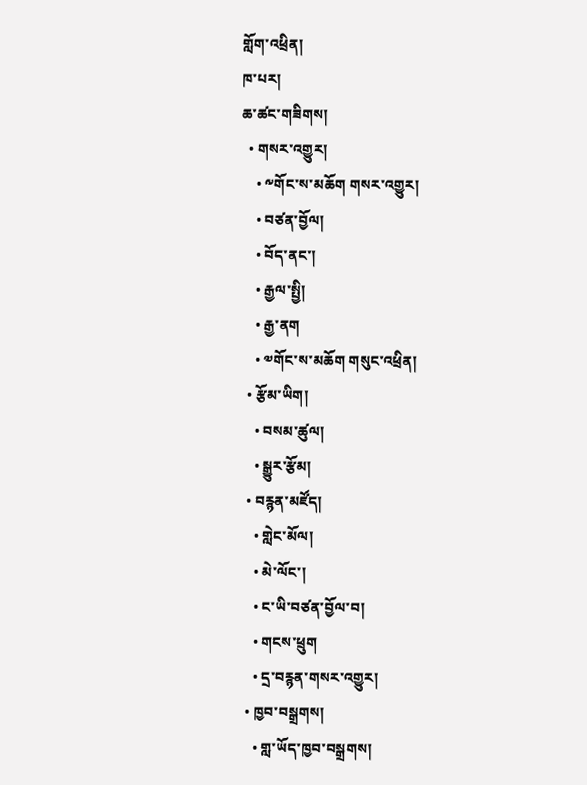གློག་འཕྲིན།
ཁ་པར།
ཆ་ཚང་གཟིགས།
  • གསར་འགྱུར།
    • ༸གོང་ས་མཆོག གསར་འགྱུར།
    • བཙན་བྱོལ།
    • བོད་ནང་།
    • རྒྱལ་སྤྱི།
    • རྒྱ་ནག
    • ༧གོང་ས་མཆོག གསུང་འཕྲིན།
  • རྩོམ་ཡིག།
    • བསམ་ཚུལ།
    • སྒྱུར་རྩོམ།
  • བརྙན་མཛོད།
    • གླེང་མོལ།
    • མེ་ལོང་།
    • ང་ཡི་བཙན་བྱོལ་བ།
    • གངས་ཕྲུག
    • དྲ་བརྙན་གསར་འགྱུར།
  • ཁྱབ་བསྒྲགས།
    • གླ་ཡོད་ཁྱབ་བསྒྲགས།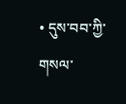• དུས་བབ་ཀྱི་གསལ་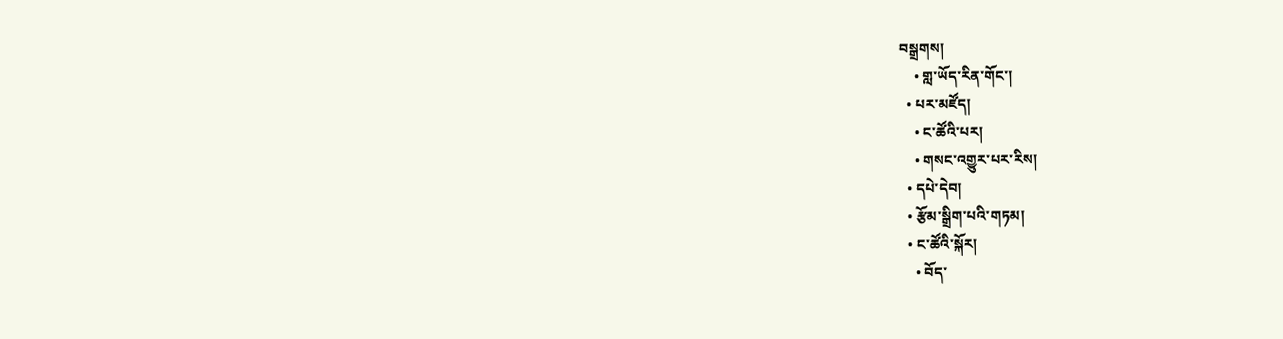བསྒྲགས།
    • གླ་ཡོད་རིན་གོང་།
  • པར་མཛོད།
    • ང་ཚོའི་པར།
    • གསང་འགྱུར་པར་རིས།
  • དཔེ་དེབ།
  • རྩོམ་སྒྲིག་པའི་གཏམ།
  • ང་ཚོའི་སྐོར།
    • བོད་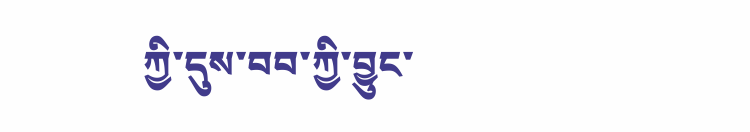ཀྱི་དུས་བབ་ཀྱི་བྱུང་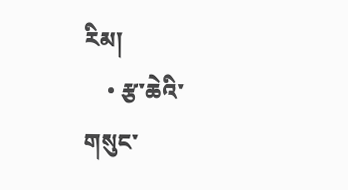རིམ།
    • རྩ་ཆེའི་གསུང་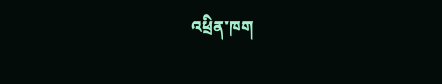འཕྲིན་ཁག